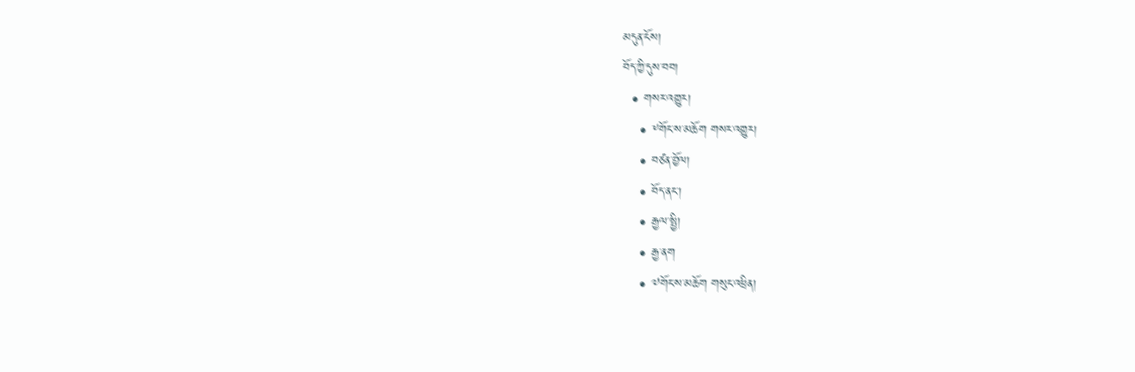མདུན་ངོས།
བོད་ཀྱི་དུས་བབ།
  • གསར་འགྱུར།
    • ༸གོང་ས་མཆོག གསར་འགྱུར།
    • བཙན་བྱོལ།
    • བོད་ནང་།
    • རྒྱལ་སྤྱི།
    • རྒྱ་ནག
    • ༧གོང་ས་མཆོག གསུང་འཕྲིན།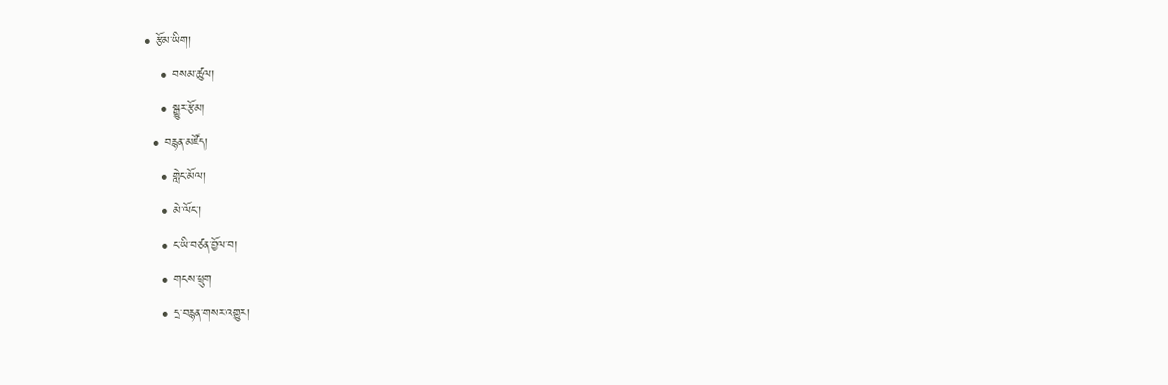• རྩོམ་ཡིག།
    • བསམ་ཚུལ།
    • སྒྱུར་རྩོམ།
  • བརྙན་མཛོད།
    • གླེང་མོལ།
    • མེ་ལོང་།
    • ང་ཡི་བཙན་བྱོལ་བ།
    • གངས་ཕྲུག
    • དྲ་བརྙན་གསར་འགྱུར།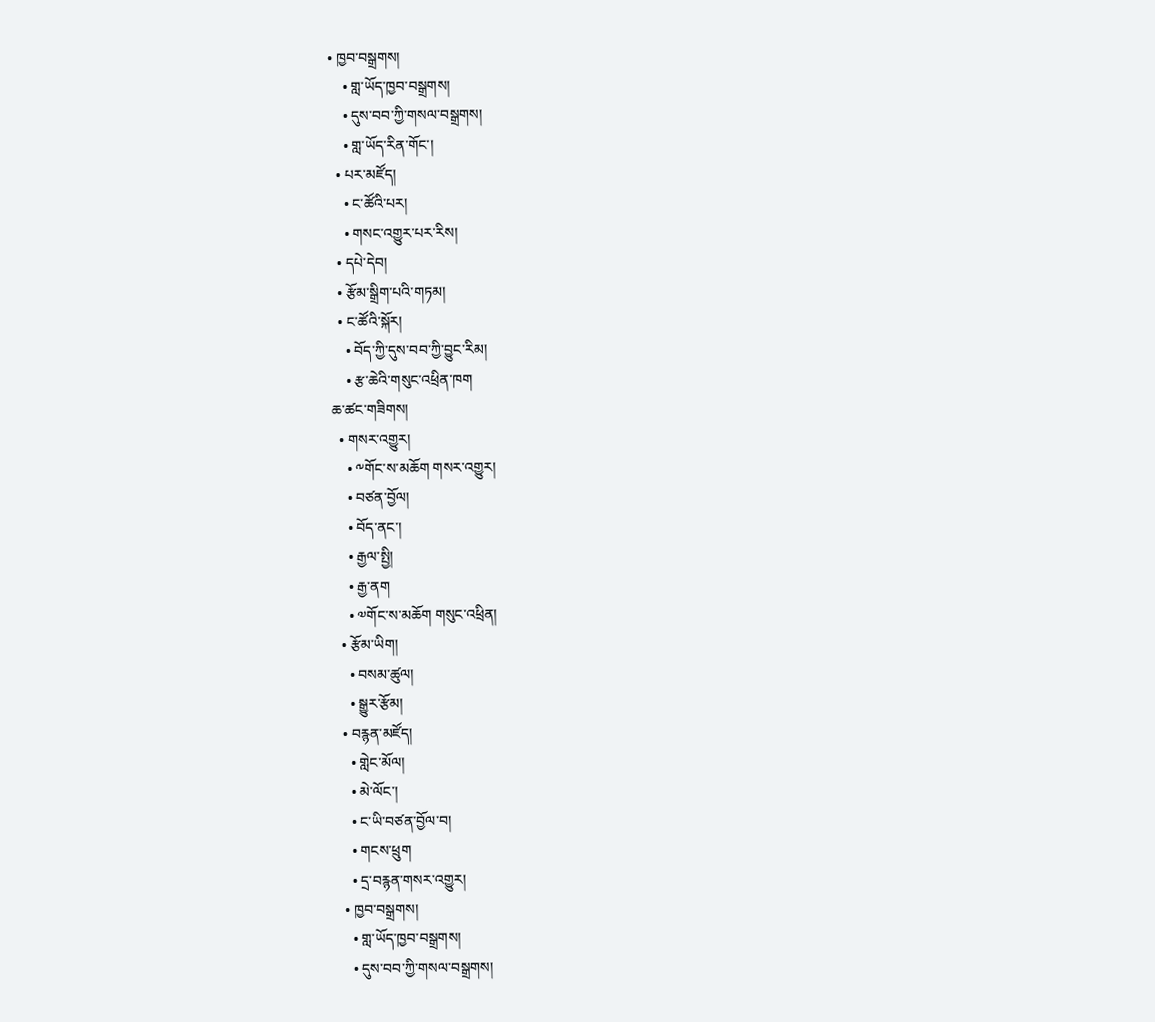• ཁྱབ་བསྒྲགས།
    • གླ་ཡོད་ཁྱབ་བསྒྲགས།
    • དུས་བབ་ཀྱི་གསལ་བསྒྲགས།
    • གླ་ཡོད་རིན་གོང་།
  • པར་མཛོད།
    • ང་ཚོའི་པར།
    • གསང་འགྱུར་པར་རིས།
  • དཔེ་དེབ།
  • རྩོམ་སྒྲིག་པའི་གཏམ།
  • ང་ཚོའི་སྐོར།
    • བོད་ཀྱི་དུས་བབ་ཀྱི་བྱུང་རིམ།
    • རྩ་ཆེའི་གསུང་འཕྲིན་ཁག
ཆ་ཚང་གཟིགས།
  • གསར་འགྱུར།
    • ༸གོང་ས་མཆོག གསར་འགྱུར།
    • བཙན་བྱོལ།
    • བོད་ནང་།
    • རྒྱལ་སྤྱི།
    • རྒྱ་ནག
    • ༧གོང་ས་མཆོག གསུང་འཕྲིན།
  • རྩོམ་ཡིག།
    • བསམ་ཚུལ།
    • སྒྱུར་རྩོམ།
  • བརྙན་མཛོད།
    • གླེང་མོལ།
    • མེ་ལོང་།
    • ང་ཡི་བཙན་བྱོལ་བ།
    • གངས་ཕྲུག
    • དྲ་བརྙན་གསར་འགྱུར།
  • ཁྱབ་བསྒྲགས།
    • གླ་ཡོད་ཁྱབ་བསྒྲགས།
    • དུས་བབ་ཀྱི་གསལ་བསྒྲགས།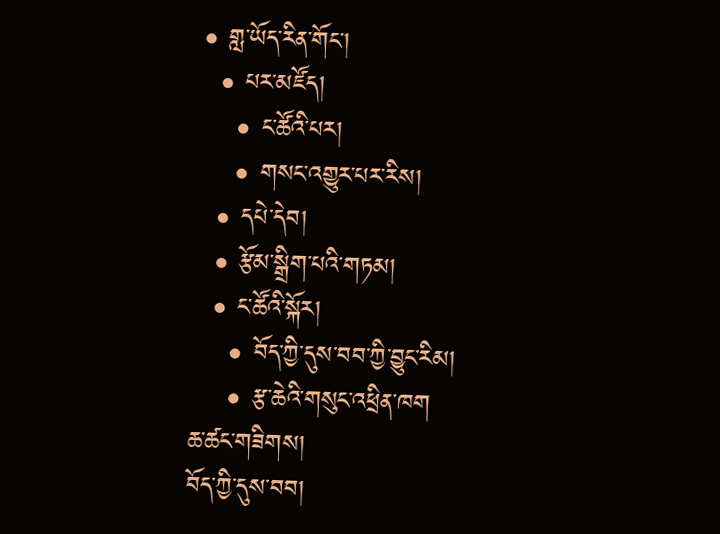• གླ་ཡོད་རིན་གོང་།
  • པར་མཛོད།
    • ང་ཚོའི་པར།
    • གསང་འགྱུར་པར་རིས།
  • དཔེ་དེབ།
  • རྩོམ་སྒྲིག་པའི་གཏམ།
  • ང་ཚོའི་སྐོར།
    • བོད་ཀྱི་དུས་བབ་ཀྱི་བྱུང་རིམ།
    • རྩ་ཆེའི་གསུང་འཕྲིན་ཁག
ཆ་ཚང་གཟིགས།
བོད་ཀྱི་དུས་བབ།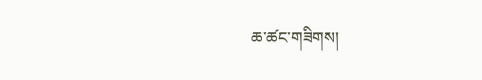ཆ་ཚང་གཟིགས།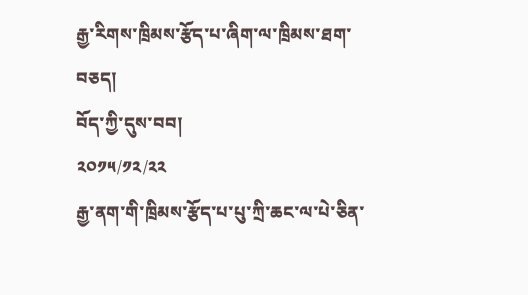རྒྱ་རིགས་ཁྲིམས་རྩོད་པ་ཞིག་ལ་ཁྲིམས་ཐག་བཅད།
བོད་ཀྱི་དུས་བབ།
༢༠༡༥/༡༢/༢༢
རྒྱ་ནག་གི་ཁྲིམས་རྩོད་པ་པུ་ཀྲི་ཆང་ལ་པེ་ཅིན་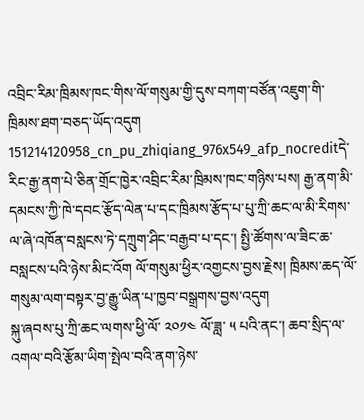འབྲིང་རིམ་ཁྲིམས་ཁང་གིས་ལོ་གསུམ་གྱི་དུས་བཀག་བཙོན་འཇུག་གི་ཁྲིམས་ཐག་བཅད་ཡོད་འདུག
151214120958_cn_pu_zhiqiang_976x549_afp_nocreditདེ་རིང་རྒྱ་ནག་པེ་ཅིན་གྲོང་ཁྱེར་འབྲིང་རིམ་ཁྲིམས་ཁང་གཉིས་པས། རྒྱ་ནག་མི་དམངས་ཀྱི་ཁེ་དབང་རྩོད་ལེན་པ་དང་ཁྲིམས་རྩོད་པ་པུ་ཀྲི་ཆང་ལ་མི་རིགས་ལ་ཞེ་འཁོན་བསླངས་ཏེ་དཀྲུག་ཤིང་བརྒྱབ་པ་དང་། སྤྱི་ཚོགས་ལ་ཟིང་ཆ་བསླངས་པའི་ཉེས་མིང་འོག ལོ་གསུམ་ཕྱིར་འགྱངས་བྱས་རྗེས། ཁྲིམས་ཆད་ལོ་གསུམ་ལག་བསྟར་བྱ་རྒྱུ་ཡིན་པ་ཁྱབ་བསྒྲགས་བྱས་འདུག
སྐུ་ཞབས་པུ་ཀྲི་ཆང་ལགས་ཕྱི་ལོ་ ༢༠༡༤ ལོ་ཟླ་ ༥ པའི་ནང་། ཆབ་སྲིད་ལ་འགལ་བའི་རྩོམ་ཡིག་སྤེལ་བའི་ནག་ཉེས་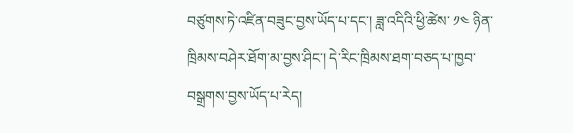བཙུགས་ཏེ་འཛིན་བཟུང་བྱས་ཡོད་པ་དང་། ཟླ་འདིའི་ཕྱི་ཚེས་ ༡༤ ཉིན་ཁྲིམས་བཤེར་ཐོག་མ་བྱས་ཤིང་། དེ་རིང་ཁྲིམས་ཐག་བཅད་པ་ཁྱབ་བསྒྲགས་བྱས་ཡོད་པ་རེད།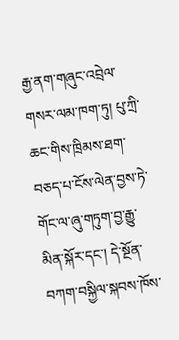རྒྱ་ནག་གཞུང་འབྲེལ་གསར་ལམ་ཁག་ཏུ། པུ་ཀྲི་ཆང་གིས་ཁྲིམས་ཐག་བཅད་པ་ངོས་ལེན་བྱས་ཏེ་གོང་ལ་ཞུ་གཏུག་བྱ་རྒྱུ་མིན་སྐོར་དང་། དེ་སྔོན་བཀག་བསྐྱིལ་སྐབས་ཁོས་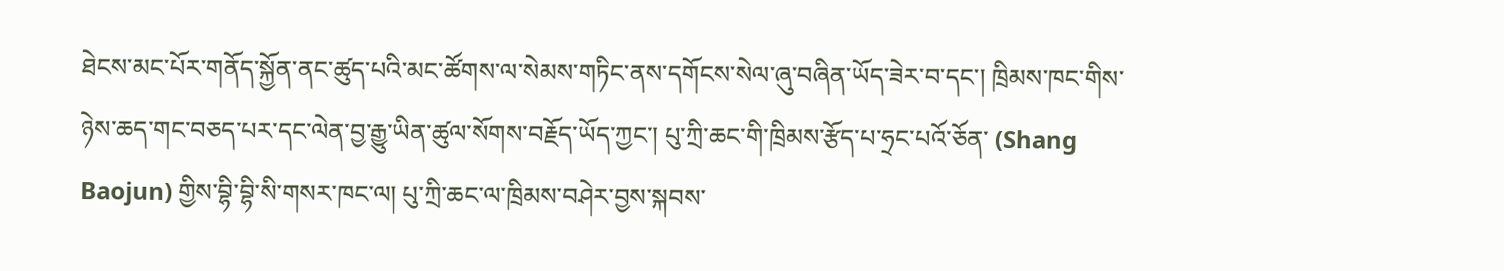ཐེངས་མང་པོར་གནོད་སྐྱོན་ནང་ཚུད་པའི་མང་ཚོགས་ལ་སེམས་གཏིང་ནས་དགོངས་སེལ་ཞུ་བཞིན་ཡོད་ཟེར་བ་དང་། ཁྲིམས་ཁང་གིས་ཉེས་ཆད་གང་བཅད་པར་དང་ལེན་བྱ་རྒྱུ་ཡིན་ཚུལ་སོགས་བརྗོད་ཡོད་ཀྱང་། པུ་ཀྲི་ཆང་གི་ཁྲིམས་རྩོད་པ་ཧྲང་པའོ་ཅོན་ (Shang Baojun) གྱིས་བྷི་བྷི་སི་གསར་ཁང་ལ། པུ་ཀྲི་ཆང་ལ་ཁྲིམས་བཤེར་བྱས་སྐབས་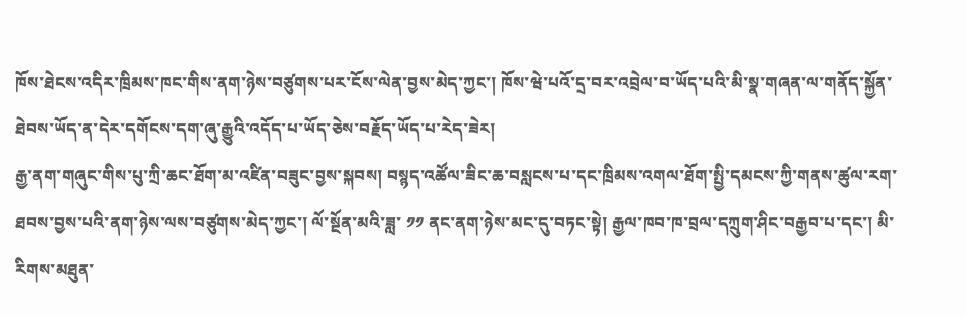ཁོས་ཐེངས་འདིར་ཁྲིམས་ཁང་གིས་ནག་ཉེས་བཙུགས་པར་ངོས་ལེན་བྱས་མེད་ཀྱང་། ཁོས་ཝེ་པའོ་དྲ་བར་འབྲེལ་བ་ཡོད་པའི་མི་སྣ་གཞན་ལ་གནོད་སྐྱོན་ཐེབས་ཡོད་ན་དེར་དགོངས་དག་ཞུ་རྒྱུའི་འདོད་པ་ཡོད་ཅེས་བརྗོད་ཡོད་པ་རེད་ཟེར།
རྒྱ་ནག་གཞུང་གིས་པུ་ཀྲི་ཆང་ཐོག་མ་འཛིན་བཟུང་བྱས་སྐབས། བསྙད་འཚོལ་ཟིང་ཆ་བསླངས་པ་དང་ཁྲིམས་འགལ་ཐོག་སྤྱི་དམངས་ཀྱི་གནས་ཚུལ་རག་ཐབས་བྱས་པའི་ནག་ཉེས་ལས་བཙུགས་མེད་ཀྱང་། ལོ་སྔོན་མའི་ཟླ་ ༡༡ ནང་ནག་ཉེས་མང་དུ་བཏང་སྟེ། རྒྱལ་ཁབ་ཁ་བྲལ་དཀྲུག་ཤིང་བརྒྱབ་པ་དང་། མི་རིགས་མཐུན་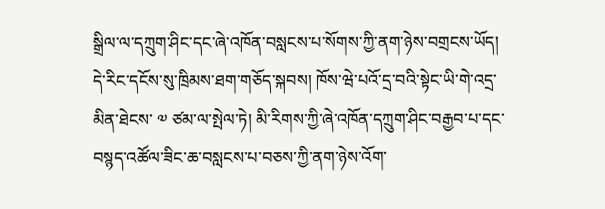སྒྲིལ་ལ་དཀྲུག་ཤིང་དང་ཞེ་འཁོན་བསླངས་པ་སོགས་ཀྱི་ནག་ཉེས་བགྲངས་ཡོད། དེ་རིང་དངོས་སུ་ཁྲིམས་ཐག་གཅོད་སྐབས། ཁོས་ཝེ་པའོ་དྲ་བའི་སྟེང་ཡི་གེ་འདྲ་མིན་ཐེངས་ ༧ ཙམ་ལ་སྤེལ་ཏེ། མི་རིགས་ཀྱི་ཞེ་འཁོན་དཀྲུག་ཤིང་བརྒྱབ་པ་དང་བསྙད་འཚོལ་ཟིང་ཆ་བསླངས་པ་བཅས་ཀྱི་ནག་ཉེས་འོག་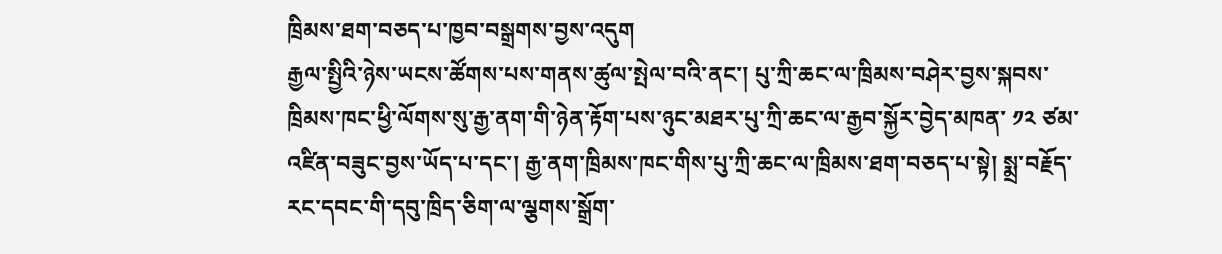ཁྲིམས་ཐག་བཅད་པ་ཁྱབ་བསྒྲགས་བྱས་འདུག
རྒྱལ་སྤྱིའི་ཉེས་ཡངས་ཚོགས་པས་གནས་ཚུལ་སྤེལ་བའི་ནང་། པུ་ཀྲི་ཆང་ལ་ཁྲིམས་བཤེར་བྱས་སྐབས་ཁྲིམས་ཁང་ཕྱི་ལོགས་སུ་རྒྱ་ནག་གི་ཉེན་རྟོག་པས་ཉུང་མཐར་པུ་ཀྲི་ཆང་ལ་རྒྱབ་སྐྱོར་བྱེད་མཁན་ ༡༢ ཙམ་འཛིན་བཟུང་བྱས་ཡོད་པ་དང་། རྒྱ་ནག་ཁྲིམས་ཁང་གིས་པུ་ཀྲི་ཆང་ལ་ཁྲིམས་ཐག་བཅད་པ་སྟེ། སྨྲ་བརྗོད་རང་དབང་གི་དབུ་ཁྲིད་ཅིག་ལ་ལྕགས་སྒྲོག་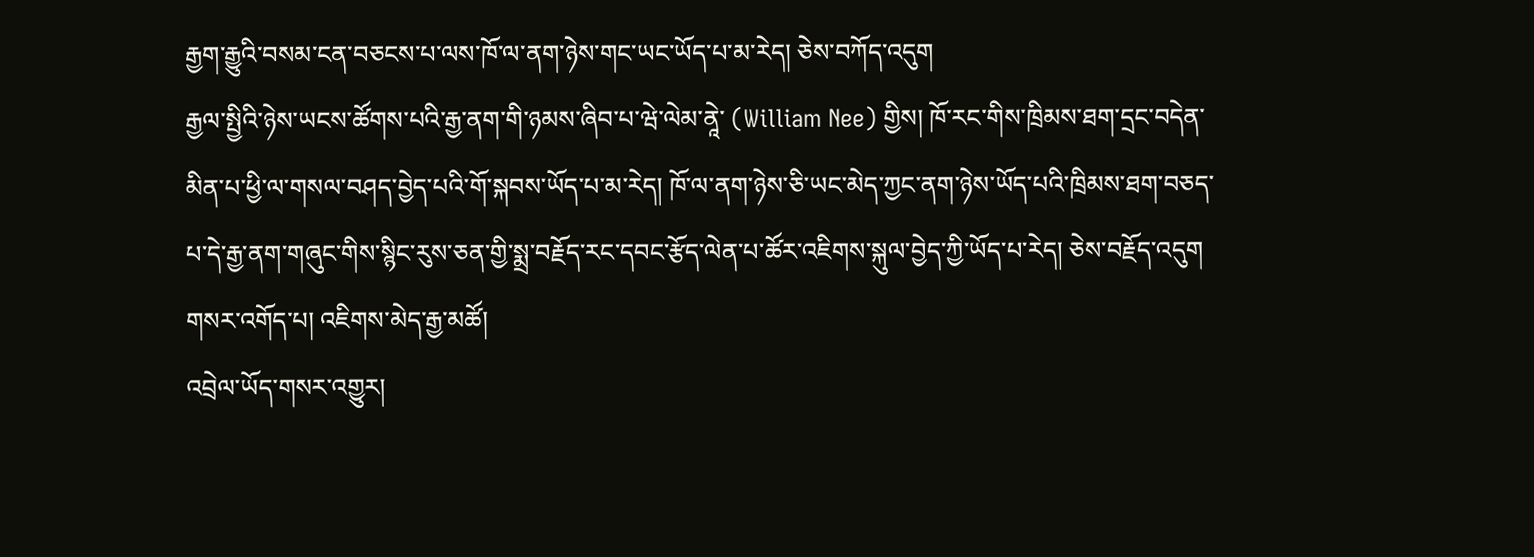རྒྱག་རྒྱུའི་བསམ་ངན་བཅངས་པ་ལས་ཁོ་ལ་ནག་ཉེས་གང་ཡང་ཡོད་པ་མ་རེད། ཅེས་བཀོད་འདུག
རྒྱལ་སྤྱིའི་ཉེས་ཡངས་ཚོགས་པའི་རྒྱ་ནག་གི་ཉམས་ཞིབ་པ་ཝེ་ལེམ་ནཱེ་ (William Nee) གྱིས། ཁོ་རང་གིས་ཁྲིམས་ཐག་དྲང་བདེན་མིན་པ་ཕྱི་ལ་གསལ་བཤད་བྱེད་པའི་གོ་སྐབས་ཡོད་པ་མ་རེད། ཁོ་ལ་ནག་ཉེས་ཅི་ཡང་མེད་ཀྱང་ནག་ཉེས་ཡོད་པའི་ཁྲིམས་ཐག་བཅད་པ་དེ་རྒྱ་ནག་གཞུང་གིས་སྙིང་རུས་ཅན་གྱི་སྨྲ་བརྗོད་རང་དབང་རྩོད་ལེན་པ་ཚོར་འཇིགས་སྐུལ་བྱེད་ཀྱི་ཡོད་པ་རེད། ཅེས་བརྗོད་འདུག
གསར་འགོད་པ། འཇིགས་མེད་རྒྱ་མཚོ།
འབྲེལ་ཡོད་གསར་འགྱུར།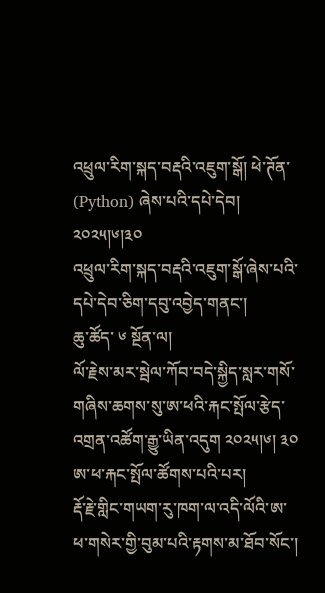འཕྲུལ་རིག་སྐད་བརྡའི་འཇུག་སྒོ། ཕེ་ཊོན་ (Python) ཞེས་པའི་དཔེ་དེབ། ༢༠༢༥།༦།༣༠
འཕྲུལ་རིག་སྐད་བརྡའི་འཇུག་སྒོ་ཞེས་པའི་དཔེ་དེབ་ཅིག་དབུ་འབྱེད་གནང་།
ཆུ་ཚོད་ ༦ སྔོན་ལ།
ལོ་རྗེས་མར་སྦེལ་ཀོབ་བདེ་སྐྱིད་སླར་གསོ་གཞིས་ཆགས་སུ་ཨ་ཕའི་རྐང་སྤོལ་རྩེད་འགྲན་འཚོག་རྒྱུ་ཡིན་འདུག ༢༠༢༥།༦། ༣༠ ཨ་ཕ་རྐང་སྤོལ་ཚོགས་པའི་པར།
རྡོ་རྗེ་གླིང་གཡག་རུ་ཁག་ལ་འདི་ལོའི་ཨ་ཕ་གསེར་གྱི་བུམ་པའི་རྟགས་མ་ཐོབ་སོང་།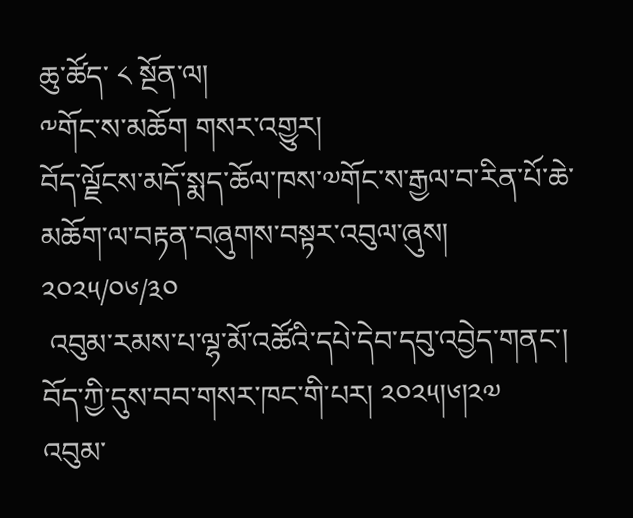ཆུ་ཚོད་ ༨ སྔོན་ལ།
༸གོང་ས་མཆོག གསར་འགྱུར།
བོད་ལྗོངས་མདོ་སྨད་ཆོལ་ཁས་༧གོང་ས་རྒྱལ་བ་རིན་པོ་ཆེ་མཆོག་ལ་བརྟན་བཞུགས་བསྟར་འབུལ་ཞུས།
༢༠༢༥/༠༦/༣༠
 འབུམ་རམས་པ་ལྷ་མོ་འཚོའི་དཔེ་དེབ་དབུ་འབྱེད་གནང་། བོད་ཀྱི་དུས་བབ་གསར་ཁང་གི་པར། ༢༠༢༥།༦།༢༧
འབུམ་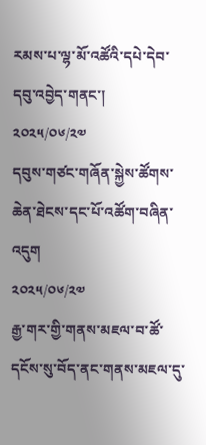རམས་པ་ལྷ་མོ་འཚོའི་དཔེ་དེབ་དབུ་འབྱེད་གནང་།
༢༠༢༥/༠༦/༢༧
དབུས་གཙང་གཞོན་སྐྱེས་ཚོགས་ཆེན་ཐེངས་དང་པོ་འཚོག་བཞིན་འདུག
༢༠༢༥/༠༦/༢༧
རྒྱ་གར་གྱི་གནས་མཇལ་བ་ཚོ་དངོས་སུ་བོད་ནང་གནས་མཇལ་དུ་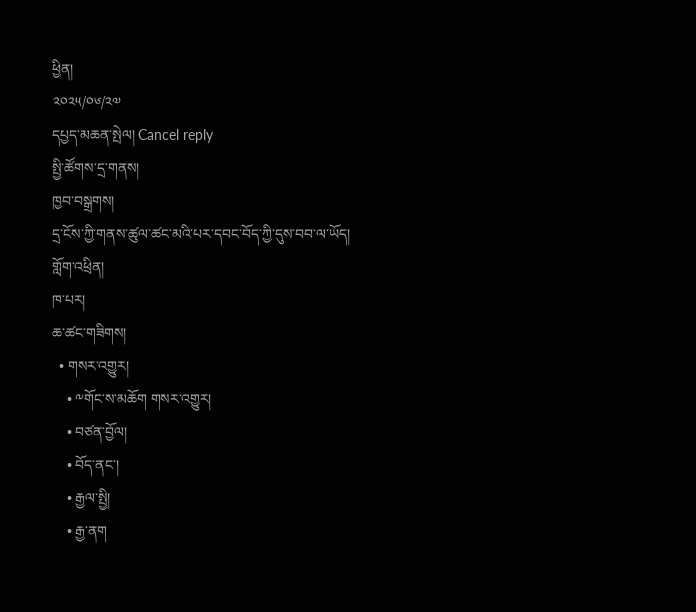ཕྱིན།
༢༠༢༥/༠༦/༢༧
དཔྱད་མཆན་སྤེལ། Cancel reply
སྤྱི་ཚོགས་དྲ་གནས།
ཁྱབ་བསྒྲགས།
དྲ་ངོས་ཀྱི་གནས་ཚུལ་ཚང་མའི་པར་དབང་བོད་ཀྱི་དུས་བབ་ལ་ཡོད།
གློག་འཕྲིན།
ཁ་པར།
ཆ་ཚང་གཟིགས།
  • གསར་འགྱུར།
    • ༸གོང་ས་མཆོག གསར་འགྱུར།
    • བཙན་བྱོལ།
    • བོད་ནང་།
    • རྒྱལ་སྤྱི།
    • རྒྱ་ནག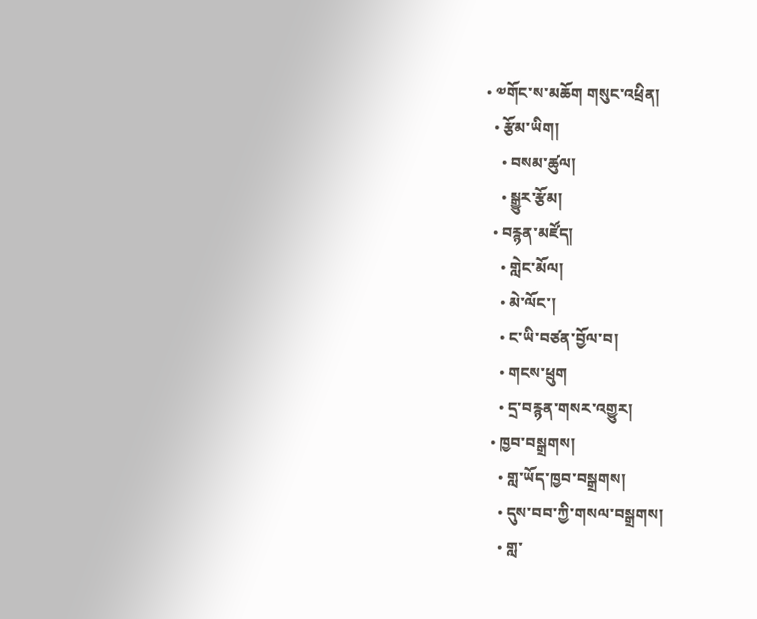• ༧གོང་ས་མཆོག གསུང་འཕྲིན།
  • རྩོམ་ཡིག།
    • བསམ་ཚུལ།
    • སྒྱུར་རྩོམ།
  • བརྙན་མཛོད།
    • གླེང་མོལ།
    • མེ་ལོང་།
    • ང་ཡི་བཙན་བྱོལ་བ།
    • གངས་ཕྲུག
    • དྲ་བརྙན་གསར་འགྱུར།
  • ཁྱབ་བསྒྲགས།
    • གླ་ཡོད་ཁྱབ་བསྒྲགས།
    • དུས་བབ་ཀྱི་གསལ་བསྒྲགས།
    • གླ་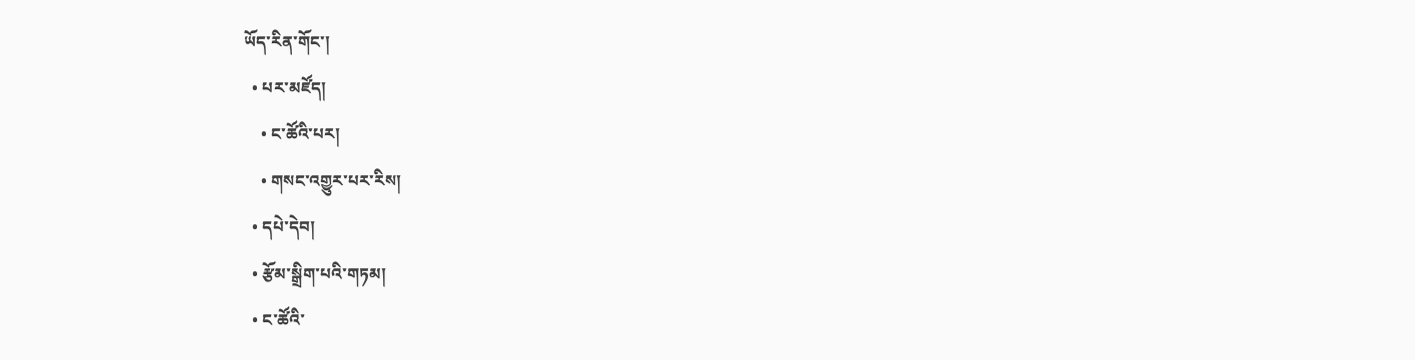ཡོད་རིན་གོང་།
  • པར་མཛོད།
    • ང་ཚོའི་པར།
    • གསང་འགྱུར་པར་རིས།
  • དཔེ་དེབ།
  • རྩོམ་སྒྲིག་པའི་གཏམ།
  • ང་ཚོའི་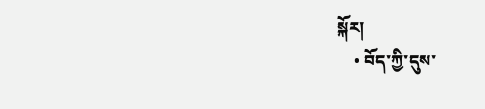སྐོར།
    • བོད་ཀྱི་དུས་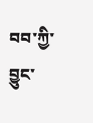བབ་ཀྱི་བྱུང་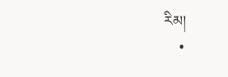རིམ།
    •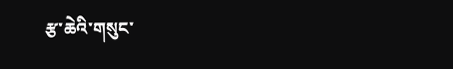རྩ་ཆེའི་གསུང་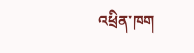འཕྲིན་ཁག